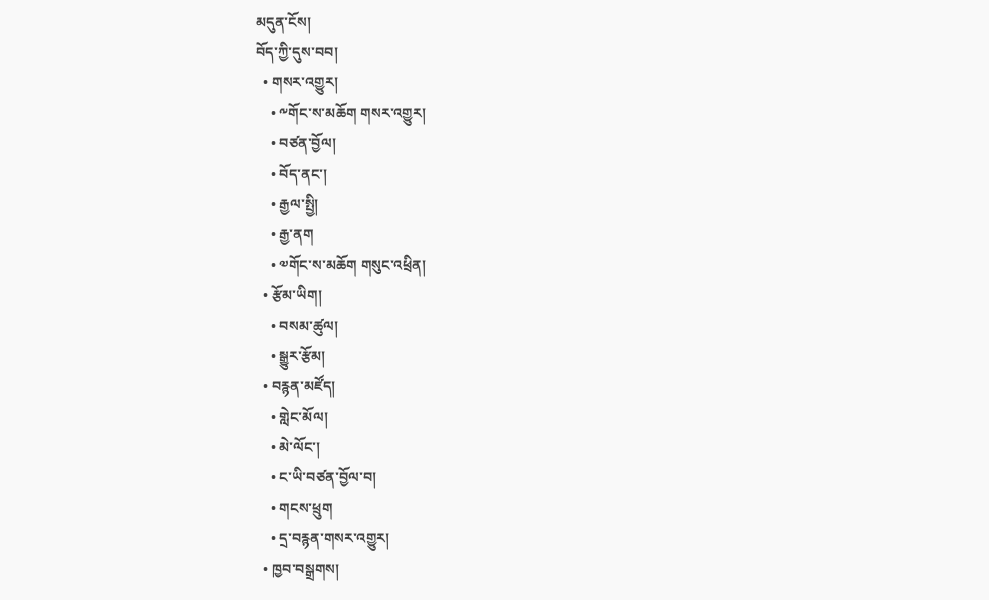མདུན་ངོས།
བོད་ཀྱི་དུས་བབ།
  • གསར་འགྱུར།
    • ༸གོང་ས་མཆོག གསར་འགྱུར།
    • བཙན་བྱོལ།
    • བོད་ནང་།
    • རྒྱལ་སྤྱི།
    • རྒྱ་ནག
    • ༧གོང་ས་མཆོག གསུང་འཕྲིན།
  • རྩོམ་ཡིག།
    • བསམ་ཚུལ།
    • སྒྱུར་རྩོམ།
  • བརྙན་མཛོད།
    • གླེང་མོལ།
    • མེ་ལོང་།
    • ང་ཡི་བཙན་བྱོལ་བ།
    • གངས་ཕྲུག
    • དྲ་བརྙན་གསར་འགྱུར།
  • ཁྱབ་བསྒྲགས།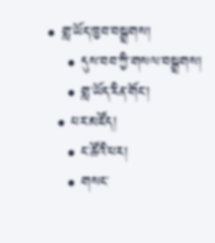• གླ་ཡོད་ཁྱབ་བསྒྲགས།
    • དུས་བབ་ཀྱི་གསལ་བསྒྲགས།
    • གླ་ཡོད་རིན་གོང་།
  • པར་མཛོད།
    • ང་ཚོའི་པར།
    • གསང་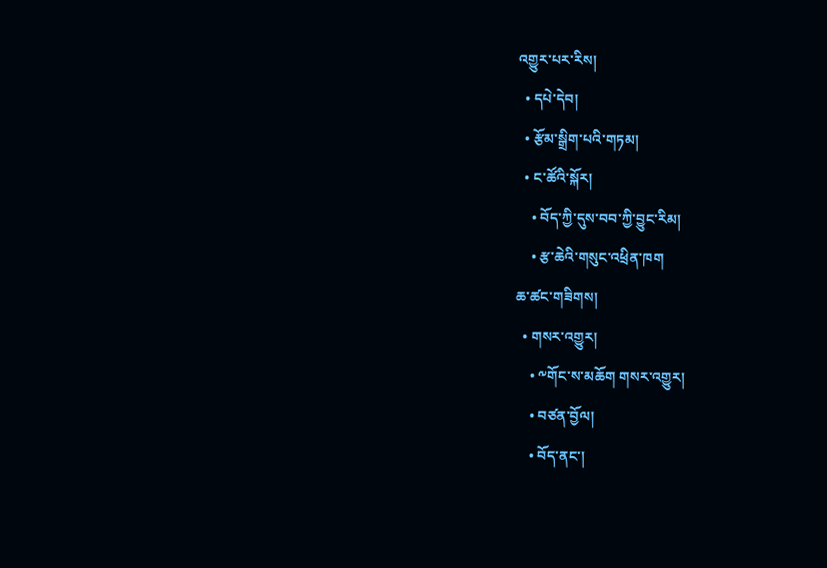འགྱུར་པར་རིས།
  • དཔེ་དེབ།
  • རྩོམ་སྒྲིག་པའི་གཏམ།
  • ང་ཚོའི་སྐོར།
    • བོད་ཀྱི་དུས་བབ་ཀྱི་བྱུང་རིམ།
    • རྩ་ཆེའི་གསུང་འཕྲིན་ཁག
ཆ་ཚང་གཟིགས།
  • གསར་འགྱུར།
    • ༸གོང་ས་མཆོག གསར་འགྱུར།
    • བཙན་བྱོལ།
    • བོད་ནང་།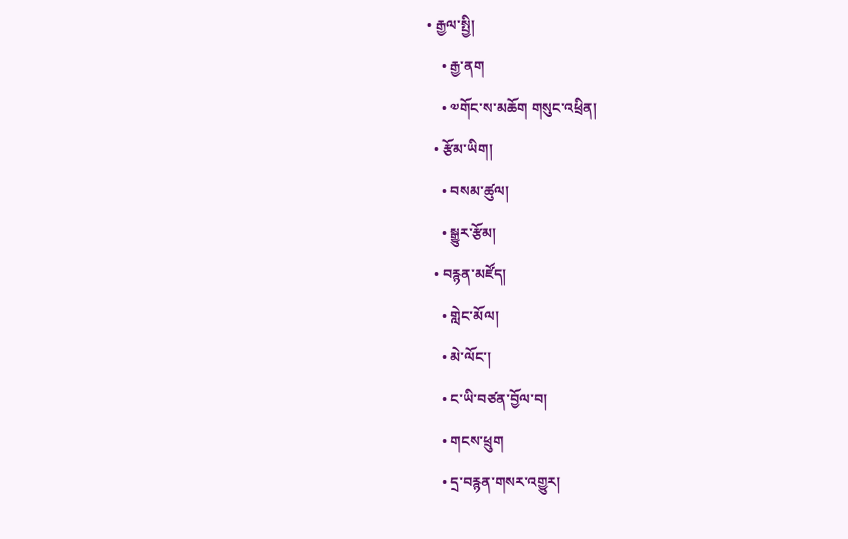• རྒྱལ་སྤྱི།
    • རྒྱ་ནག
    • ༧གོང་ས་མཆོག གསུང་འཕྲིན།
  • རྩོམ་ཡིག།
    • བསམ་ཚུལ།
    • སྒྱུར་རྩོམ།
  • བརྙན་མཛོད།
    • གླེང་མོལ།
    • མེ་ལོང་།
    • ང་ཡི་བཙན་བྱོལ་བ།
    • གངས་ཕྲུག
    • དྲ་བརྙན་གསར་འགྱུར།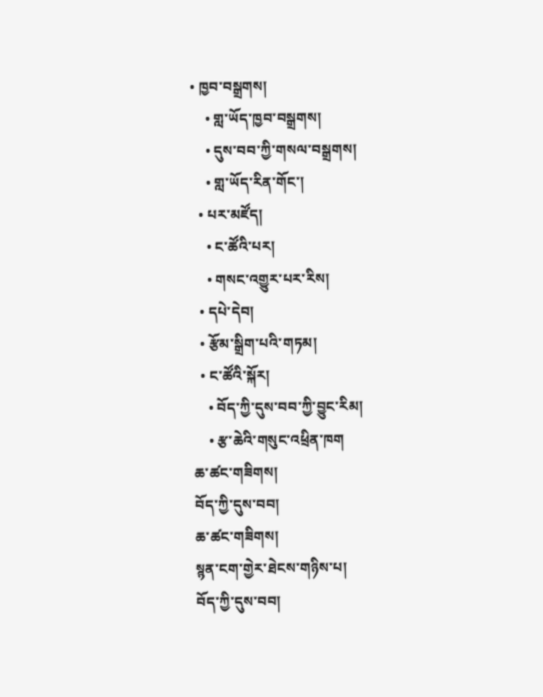• ཁྱབ་བསྒྲགས།
    • གླ་ཡོད་ཁྱབ་བསྒྲགས།
    • དུས་བབ་ཀྱི་གསལ་བསྒྲགས།
    • གླ་ཡོད་རིན་གོང་།
  • པར་མཛོད།
    • ང་ཚོའི་པར།
    • གསང་འགྱུར་པར་རིས།
  • དཔེ་དེབ།
  • རྩོམ་སྒྲིག་པའི་གཏམ།
  • ང་ཚོའི་སྐོར།
    • བོད་ཀྱི་དུས་བབ་ཀྱི་བྱུང་རིམ།
    • རྩ་ཆེའི་གསུང་འཕྲིན་ཁག
ཆ་ཚང་གཟིགས།
བོད་ཀྱི་དུས་བབ།
ཆ་ཚང་གཟིགས།
སྙན་ངག་གྱེར་ཐེངས་གཉིས་པ།
བོད་ཀྱི་དུས་བབ།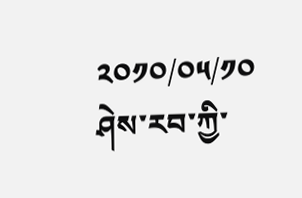༢༠༡༠/༠༥/༡༠
ཤེས་རབ་ཀྱི་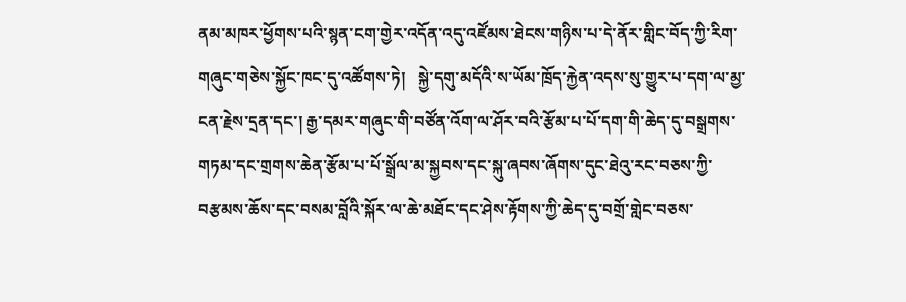ནམ་མཁར་ཕྱོགས་པའི་སྙན་ངག་གྱེར་འདོན་འདུ་འཛོམས་ཐེངས་གཉིས་པ་དེ་ནོར་གླིང་བོད་ཀྱི་རིག་གཞུང་གཅེས་སྐྱོང་ཁང་དུ་འཚོགས་ཏེ།   སྐྱེ་དགུ་མདོའི་ས་ཡོམ་ཁྲོད་རྐྱེན་འདས་སུ་གྱུར་པ་དག་ལ་མྱ་ངན་རྗེས་དྲན་དང་། རྒྱ་དམར་གཞུང་གི་བཙོན་འོག་ལ་ཤོར་བའི་རྩོམ་པ་པོ་དག་གི་ཆེད་དུ་བསྒྲགས་གཏམ་དང་གྲགས་ཆེན་རྩོམ་པ་པོ་སྒྲོལ་མ་སྐྱབས་དང་སྐུ་ཞབས་ཞོགས་དུང་ཐེའུ་རང་བཅས་ཀྱི་བརྩམས་ཆོས་དང་བསམ་བློའི་སྐོར་ལ་ཆེ་མཐོང་དང་ཤེས་རྟོགས་ཀྱི་ཆེད་དུ་བགྲོ་གླེང་བཅས་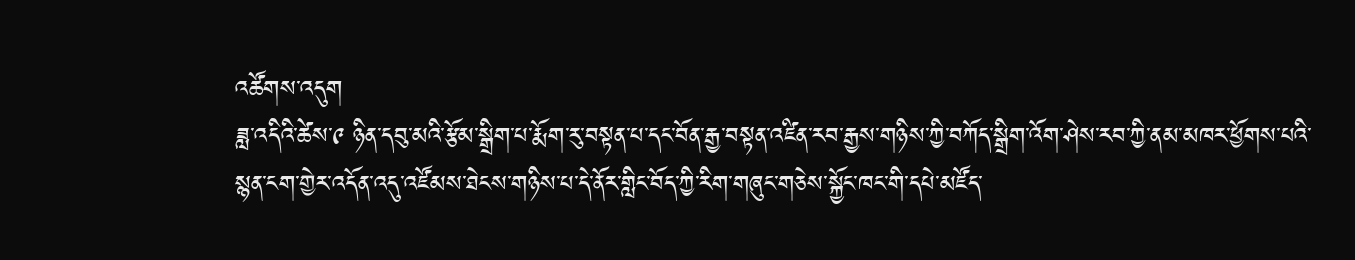འཚོགས་འདུག
ཟླ་འདིའི་ཚེས་༩ ཉིན་དབུ་མའི་རྩོམ་སྒྲིག་པ་རྨོག་རུ་བསྟན་པ་དང་བོན་རྒྱ་བསྟན་འཛིན་རབ་རྒྱས་གཉིས་ཀྱི་བཀོད་སྒྲིག་འོག་ཤེས་རབ་ཀྱི་ནམ་མཁར་ཕྱོགས་པའི་སྙན་ངག་གྱེར་འདོན་འདུ་འཛོམས་ཐེངས་གཉིས་པ་དེ་ནོར་གླིང་བོད་ཀྱི་རིག་གཞུང་གཅེས་སྐྱོང་ཁང་གི་དཔེ་མཛོད་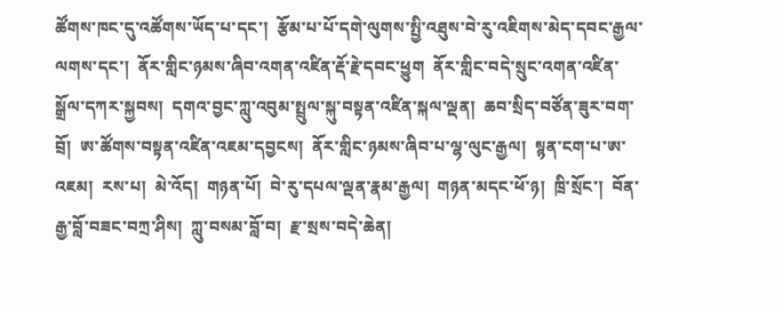ཚོགས་ཁང་དུ་འཚོགས་ཡོད་པ་དང་།  རྩོམ་པ་པོ་དགེ་ལུགས་སྤྱི་འཐུས་བེ་རུ་འཇིགས་མེད་དབང་རྒྱལ་ལགས་དང་།  ནོར་གླིང་ཉམས་ཞིབ་འགན་འཛིན་རྡོ་རྗེ་དབང་ཕྱུག  ནོར་གླིང་བདེ་སྲུང་འགན་འཛིན་སྒྲོལ་དཀར་སྐྱབས།  དགའ་བྱང་ཀླུ་འབུམ་སྤྲུལ་སྐུ་བསྟན་འཛིན་སྐལ་ལྡན།  ཆབ་སྲིད་བཙོན་ཟུར་བག་བྲོ།  ཨ་ཚོགས་བསྟན་འཛིན་འཇམ་དབྱངས།  ནོར་གླིང་ཉམས་ཞིབ་པ་ལྷ་ལུང་རྒྱལ།  སྙན་ངག་པ་ཨ་འཇམ།  རས་པ།  མེ་འོད།  གཉན་པོ།  བེ་རུ་དཔལ་ལྡན་རྣམ་རྒྱལ།  གཉན་མདང་ཕོ་ཉ།  ཁྲི་སྲོང་།  བོན་རྒྱ་བློ་བཟང་བཀྲ་ཤིས།  ཀླུ་བསམ་བློ་བ།  རྫ་སྲས་བདེ་ཆེན།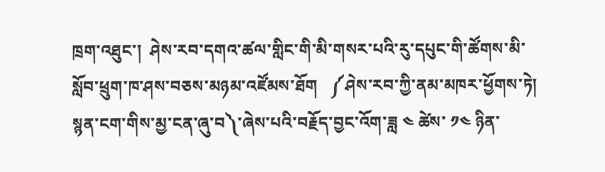ཁྲག་འཐུང་།  ཤེས་རབ་དགའ་ཚལ་གླིང་གི་མི་གསར་པའི་རུ་དཔུང་གི་ཚོགས་མི་སློབ་ཕྲུག་ཁ་ཤས་བཅས་མཉམ་འཛོམས་ཐོག   ༼ཤེས་རབ་ཀྱི་ནམ་མཁར་ཕྱོགས་ཏེ།  སྙན་ངག་གིས་མྱ་ངན་ཞུ་བ༽་ཞེས་པའི་བརྗོད་བྱང་འོག་ཟླ ༤ ཚེས་ ༡༤ ཉིན་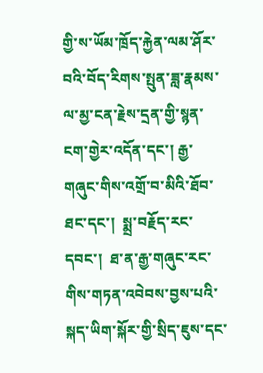གྱི་ས་ཡོམ་ཁྲོད་རྐྱེན་ལམ་ཤོར་བའི་བོད་རིགས་སྤུན་ཟླ་རྣམས་ལ་མྱ་ངན་རྗེས་དྲན་གྱི་སྙན་ངག་གྱེར་འདོན་དང་། རྒྱ་གཞུང་གིས་འགྲོ་བ་མིའི་ཐོབ་ཐང་དང་།  སྨྲ་བརྗོད་རང་དབང་།  ཐ་ན་རྒྱ་གཞུང་རང་གིས་གཏན་འབེབས་བྱས་པའི་སྐད་ཡིག་སྐོར་གྱི་སྲིད་ཇུས་དང་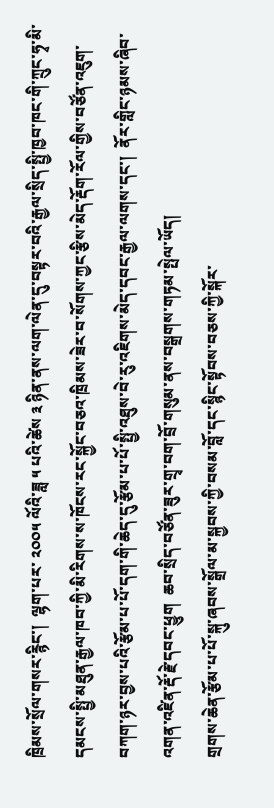ཁྲིམས་སྲོལ་གསར་རྙིང་།  ལྷག་པར་ ༢༠༠༥ ལོའི་ཟླ ༥ པའི་ཚེས ༣ ཉིན་ནས་ལག་ལེན་དུ་བསྟར་བའི་རྒྱལ་སྲིད་སྤྱི་ཁྱབ་ཁང་གི་ཀྲུང་ཧྭ་མི་དམངས་སྤྱི་མཐུན་རྒྱལ་ཁབ་ཀྱི་མི་རིགས་ས་ཁོངས་རང་སྐྱོང་བཅའ་ཁྲིམས་ཟེར་བ་སོགས་ཀྱང་རྩིས་མེད་རྡོག་རོལ་གྱིས་བཙོན་འཇུག་བཀག་ཉར་བྱས་པའི་རྩོམ་པ་པོ་དག་གི་ཆེད་དུ་རྩོམ་པ་པོ་སྤྱི་འཐུས་བེ་རུ་འཇིགས་མེད་དབང་རྒྱལ་ལགས་དང་།  ནོར་གླིང་ཉམས་ཞིབ་འགན་འཛིན་རྡོ་རྗེ་དབང་ཕྱུག  ཆབ་སྲིད་བཙོན་ཟུར་གྲྭ་བག་བྲོ་གསུམ་ནས་བསྒྲགས་གཏམ་སྤེལ་ཡོད།
གྲགས་ཆེན་རྩོམ་པ་པོ་སྐུ་ཞབས་སྒྲོལ་མ་སྐྱབས་ཀྱི་བསམ་བློ་དང་སྙིང་སྟོབས་བཅས་ཀྱི་སྐོར་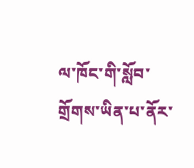ལ་ཁོང་གི་སློབ་གྲོགས་ཡིན་པ་ནོར་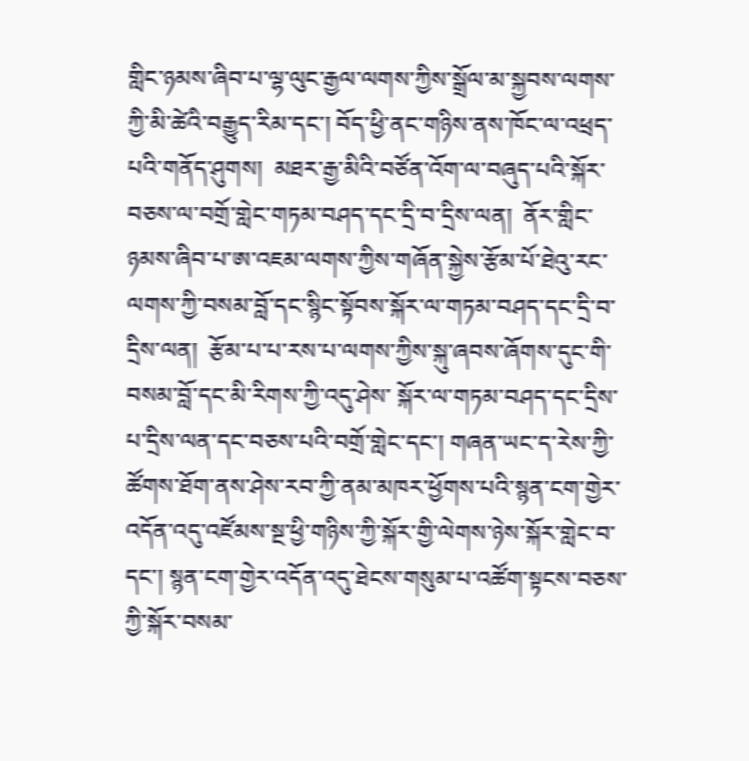གླིང་ཉམས་ཞིབ་པ་ལྷ་ལུང་རྒྱལ་ལགས་ཀྱིས་སྒྲོལ་མ་སྐྱབས་ལགས་ཀྱི་མི་ཚེའི་བརྒྱུད་རིམ་དང་། བོད་ཕྱི་ནང་གཉིས་ནས་ཁོང་ལ་འཕྲད་པའི་གནོད་ཤུགས།  མཐར་རྒྱ་མིའི་བཙོན་འོག་ལ་བཞུད་པའི་སྐོར་བཅས་ལ་བགྲོ་གླེང་གཏམ་བཤད་དང་དྲི་བ་དྲིས་ལན།  ནོར་གླིང་ཉམས་ཞིབ་པ་ཨ་འཇམ་ལགས་ཀྱིས་གཞོན་སྐྱེས་རྩོམ་པོ་ཐེའུ་རང་ལགས་ཀྱི་བསམ་བློ་དང་སྙིང་སྟོབས་སྐོར་ལ་གཏམ་བཤད་དང་དྲི་བ་དྲིས་ལན།  རྩོམ་པ་པ་རས་པ་ལགས་ཀྱིས་སྐུ་ཞབས་ཞོགས་དུང་གི་བསམ་བློ་དང་མི་རིགས་ཀྱི་འདུ་ཤེས་ སྐོར་ལ་གཏམ་བཤད་དང་དྲིས་པ་དྲིས་ལན་དང་བཅས་པའི་བགྲོ་གླེང་དང་། གཞན་ཡང་ད་རེས་ཀྱི་ཚོགས་ཐོག་ནས་ཤེས་རབ་ཀྱི་ནམ་མཁར་ཕྱོགས་པའི་སྙན་ངག་གྱེར་འདོན་འདུ་འཛོམས་སྔ་ཕྱི་གཉིས་ཀྱི་སྐོར་གྱི་ལེགས་ཉེས་སྐོར་གླེང་བ་དང་། སྙན་ངག་གྱེར་འདོན་འདུ་ཐེངས་གསུམ་པ་འཚོག་སྟངས་བཅས་ཀྱི་སྐོར་བསམ་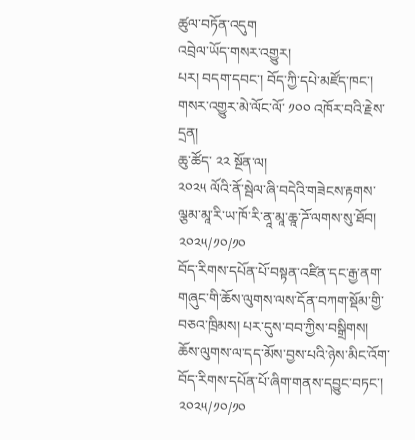ཚུལ་བཏོན་འདུག
འབྲེལ་ཡོད་གསར་འགྱུར།
པར། བདག་དབང་། བོད་ཀྱི་དཔེ་མཛོད་ཁང་།
གསར་འགྱུར་མེ་ལོང་ལོ་ ༡༠༠ འཁོར་བའི་རྗེས་དྲན།
ཆུ་ཚོད་ ༢༢ སྔོན་ལ།
༢༠༢༥ ལོའི་ནོ་སྦེལ་ཞི་བདེའི་གཟེངས་རྟགས་ལྕམ་མཱ་རི་ཡ་ཁོ་རི་ནཱ་མཱ་ཆཱ་ཌོ་ལགས་སུ་ཐོབ།
༢༠༢༥/༡༠/༡༠
བོད་རིགས་དཔོན་པོ་བསྟན་འཛིན་དང་རྒྱ་ནག་གཞུང་གི་ཆོས་ལུགས་ལས་དོན་བཀག་སྡོམ་གྱི་བཅའ་ཁྲིམས། པར་དུས་བབ་ཀྱིས་བསྒྲིགས།
ཆོས་ལུགས་ལ་དད་མོས་བྱས་པའི་ཉེས་མིང་འོག་བོད་རིགས་དཔོན་པོ་ཞིག་གནས་དབྱུང་བཏང་།
༢༠༢༥/༡༠/༡༠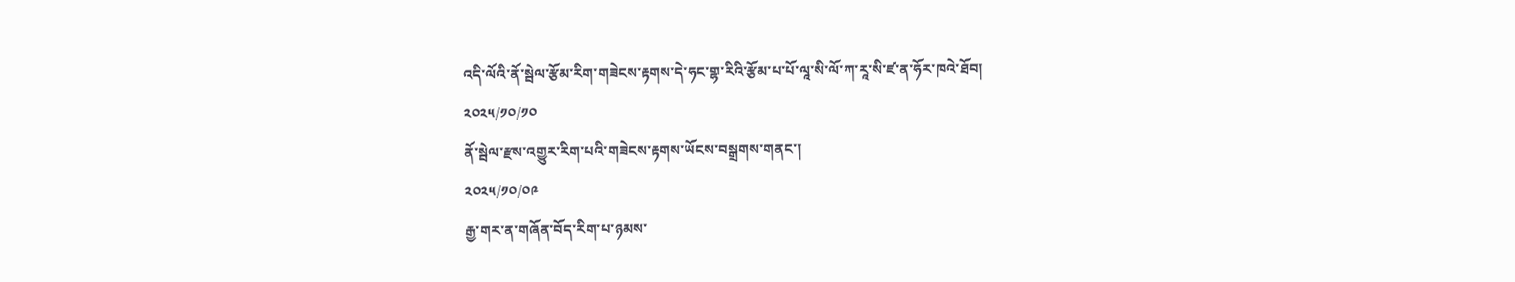འདི་ལོའི་ནོ་སྦེལ་རྩོམ་རིག་གཟེངས་རྟགས་དེ་ཧང་གྷ་རིའི་རྩོམ་པ་པོ་ལཱ་སི་ལོ་ཀ་རཱ་སི་ཛ་ན་ཧོར་ཁའེ་ཐོབ།
༢༠༢༥/༡༠/༡༠
ནོ་སྦེལ་རྫས་འགྱུར་རིག་པའི་གཟེངས་རྟགས་ཡོངས་བསྒྲགས་གནང་།
༢༠༢༥/༡༠/༠༩
རྒྱ་གར་ན་གཞོན་བོད་རིག་པ་ཉམས་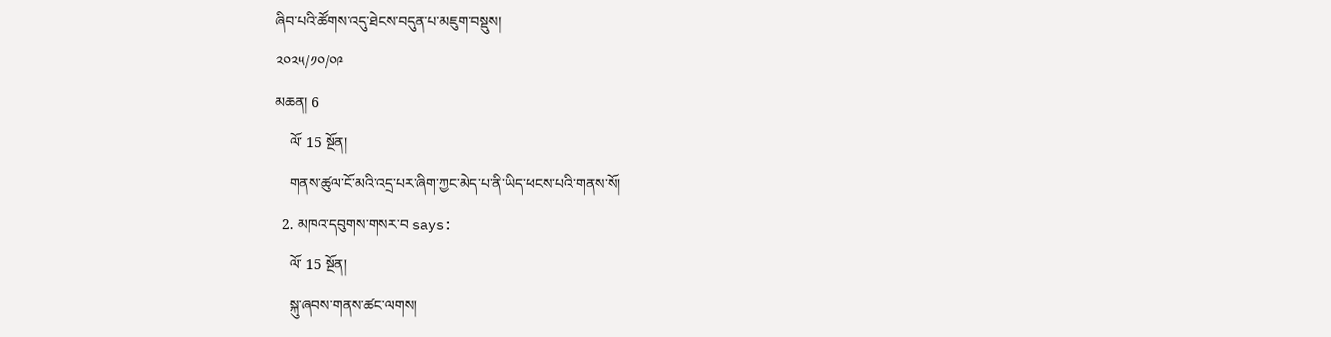ཞིབ་པའི་ཚོགས་འདུ་ཐེངས་བདུན་པ་མཇུག་བསྡུས།
༢༠༢༥/༡༠/༠༩
མཆན། 6
    ལོ་ 15 སྔོན།
    གནས་ཚུལ་ངོ་མའི་འདྲ་པར་ཞིག་ཀྱང་མེད་པ་ནི་ཡིད་ཕངས་པའི་གནས་སོ།
  2. མཁའ་དབུགས་གསར་བ says:
    ལོ་ 15 སྔོན།
    སྐུ་ཞབས་གནས་ཚང་ལགས།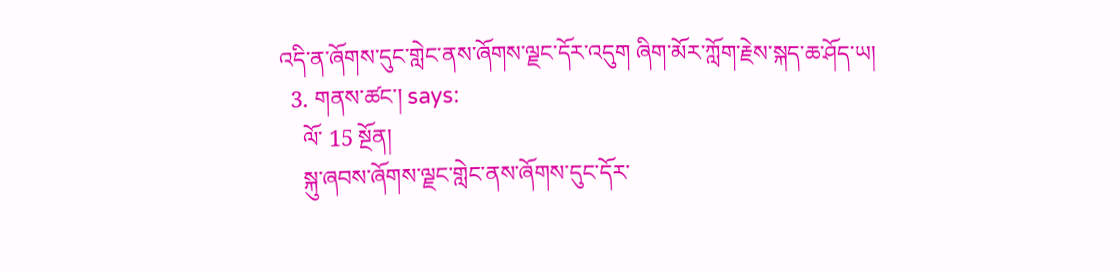འདི་ན་ཞོགས་དུང་གླེང་ནས་ཞོགས་ལྗང་དོར་འདུག ཞིག་མོར་ཀློག་རྗེས་སྐད་ཆ་ཤོད་ཡ།
  3. གནས་ཚང་། says:
    ལོ་ 15 སྔོན།
    སྐུ་ཞབས་ཞོགས་ལྗང་གླེང་ནས་ཞོགས་དུང་དོར་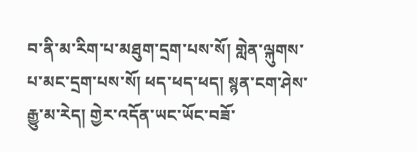བ་ནི་མ་རིག་པ་མཐུག་དྲག་པས་སོ། གླེན་ལྐུགས་པ་མང་དྲག་པས་སོ། ཕད་ཕད་ཕད། སྙན་ངག་ཤེས་རྒྱུ་མ་རེད། གྱེར་འདོན་ཡང་ཡོང་བཟོ་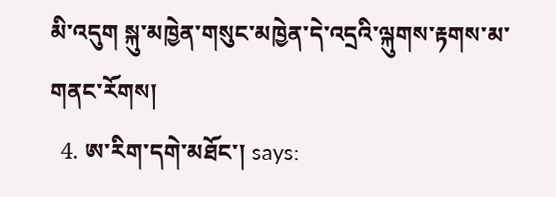མི་འདུག སྐུ་མཁྱེན་གསུང་མཁྱེན་དེ་འདྲའི་ལྐུགས་རྟགས་མ་གནང་རོགས།
  4. ཨ་རིག་དགེ་མཐོང་། says: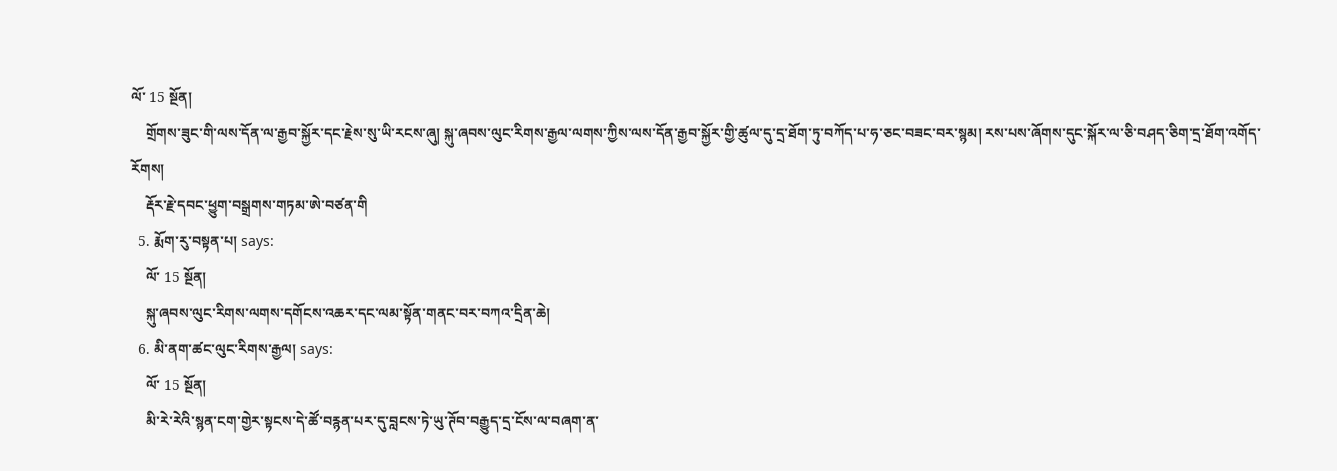ལོ་ 15 སྔོན།
    གྲོགས་ཟུང་གི་ལས་དོན་ལ་རྒྱབ་སྐྱོར་དང་རྗེས་སུ་ཡི་རངས་ཞུ། སྐུ་ཞབས་ལུང་རིགས་རྒྱལ་ལགས་ཀྱིས་ལས་དོན་རྒྱབ་སྐྱོར་གྱི་ཚུལ་དུ་དྲ་ཐོག་ཏུ་བཀོད་པ་ཧ་ཅང་བཟང་བར་སྙམ། རས་པས་ཞོགས་དུང་སྐོར་ལ་ཅི་བཤད་ཅིག་དྲ་ཐོག་འགོད་རོགས།
    རྡོར་རྗེ་དབང་ཕྱུག་བསྒྲགས་གཏམ་ཨེ་བཙན་གི
  5. རྨོག་རུ་བསྟན་པ། says:
    ལོ་ 15 སྔོན།
    སྐུ་ཞབས་ལུང་རིགས་ལགས་དགོངས་འཆར་དང་ལམ་སྟོན་གནང་བར་བཀའ་དྲིན་ཆེ།
  6. མི་ནག་ཚང་ལུང་རིགས་རྒྱལ། says:
    ལོ་ 15 སྔོན།
    མི་རེ་རེའི་སྙན་ངག་གྱེར་སྟངས་དེ་ཚོ་བརྙན་པར་དུ་བླངས་ཏེ་ཡུ་ཊོབ་བརྒྱུད་དྲ་ངོས་ལ་བཞག་ན་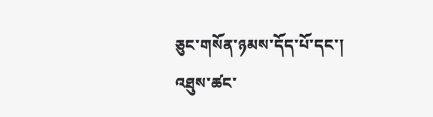ཅུང་གསོན་ཉམས་དོད་པོ་དང་། འཐུས་ཚང་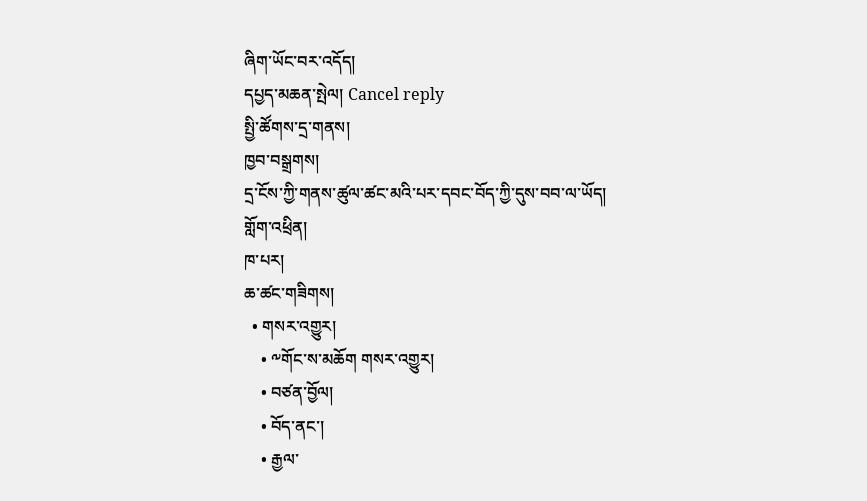ཞིག་ཡོང་བར་འདོད།
དཔྱད་མཆན་སྤེལ། Cancel reply
སྤྱི་ཚོགས་དྲ་གནས།
ཁྱབ་བསྒྲགས།
དྲ་ངོས་ཀྱི་གནས་ཚུལ་ཚང་མའི་པར་དབང་བོད་ཀྱི་དུས་བབ་ལ་ཡོད།
གློག་འཕྲིན།
ཁ་པར།
ཆ་ཚང་གཟིགས།
  • གསར་འགྱུར།
    • ༸གོང་ས་མཆོག གསར་འགྱུར།
    • བཙན་བྱོལ།
    • བོད་ནང་།
    • རྒྱལ་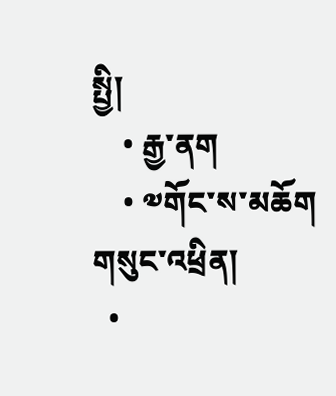སྤྱི།
    • རྒྱ་ནག
    • ༧གོང་ས་མཆོག གསུང་འཕྲིན།
  •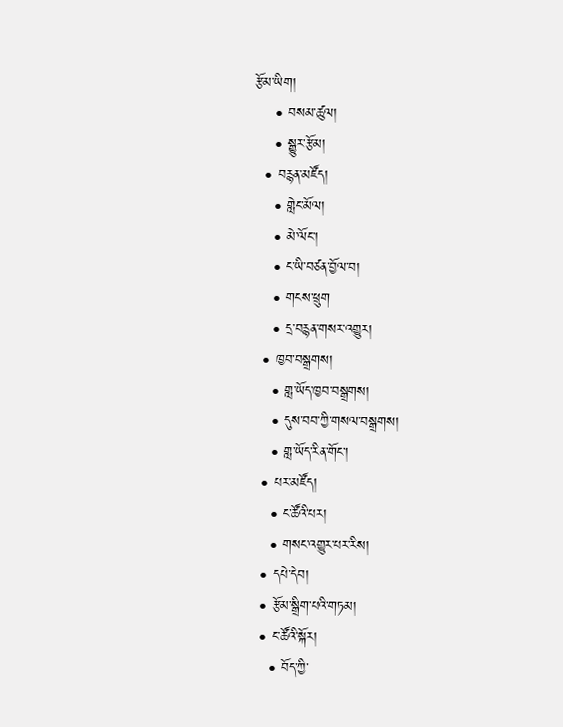རྩོམ་ཡིག།
    • བསམ་ཚུལ།
    • སྒྱུར་རྩོམ།
  • བརྙན་མཛོད།
    • གླེང་མོལ།
    • མེ་ལོང་།
    • ང་ཡི་བཙན་བྱོལ་བ།
    • གངས་ཕྲུག
    • དྲ་བརྙན་གསར་འགྱུར།
  • ཁྱབ་བསྒྲགས།
    • གླ་ཡོད་ཁྱབ་བསྒྲགས།
    • དུས་བབ་ཀྱི་གསལ་བསྒྲགས།
    • གླ་ཡོད་རིན་གོང་།
  • པར་མཛོད།
    • ང་ཚོའི་པར།
    • གསང་འགྱུར་པར་རིས།
  • དཔེ་དེབ།
  • རྩོམ་སྒྲིག་པའི་གཏམ།
  • ང་ཚོའི་སྐོར།
    • བོད་ཀྱི་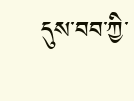དུས་བབ་ཀྱི་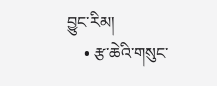བྱུང་རིམ།
    • རྩ་ཆེའི་གསུང་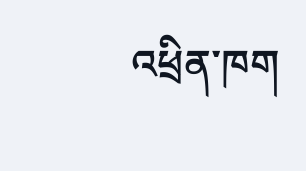འཕྲིན་ཁག